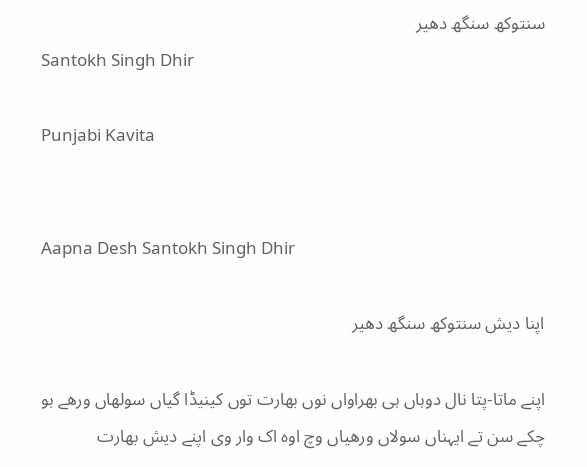سنتوکھ سنگھ دھیر
Santokh Singh Dhir

Punjabi Kavita


Aapna Desh Santokh Singh Dhir

اپنا دیش سنتوکھ سنگھ دھیر

اپنے ماتا-پتا نال دوہاں ہی بھراواں نوں بھارت توں کینیڈا گیاں سولھاں ورھے ہو چکے سن تے ایہناں سولاں ورھیاں وچ اوہ اک وار وی اپنے دیش بھارت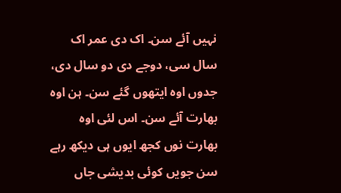نہیں آئے سن۔ اک دی عمر اک سال سی، دوجے دی دو سال دی، جدوں اوہ ایتھوں گئے سن۔ ہن اوہ بھارت آئے سن۔ اس لئی اوہ بھارت نوں کجھ ایوں ہی دیکھ رہے سن جویں کوئی بدیشی جاں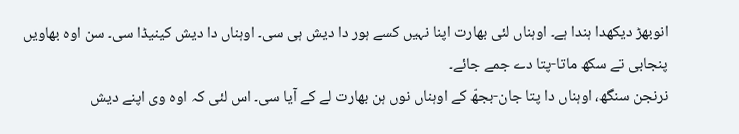انوبھڑ دیکھدا ہندا ہے۔ اوہناں لئی بھارت اپنا نہیں کسے ہور دا دیش ہی سی۔ اوہناں دا دیش کینیڈا سی۔ سن اوہ بھاویں پنجابی تے سکھ ماتا-پتا دے جمے جائے۔
نرنجن سنگھ، اوہناں دا پتا جان-بجھّ کے اوہناں نوں ہن بھارت لے کے آیا سی۔ اس لئی کہ اوہ وی اپنے دیش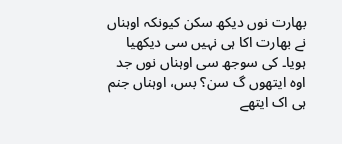بھارت نوں دیکھ سکن کیونکہ اوہناں نے بھارت اکا ہی نہیں سی دیکھیا ہویا۔ کی سوجھ سی اوہناں نوں جد اوہ ایتھوں گ سن؟ بس، اوہناں جنم ہی اک ایتھے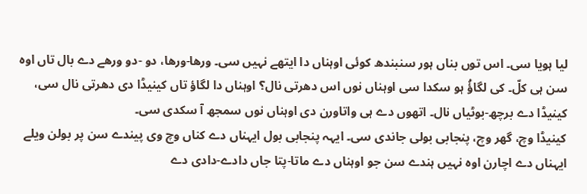لیا ہویا سی۔ اس توں بناں ہور سنبندھ کوئی اوہناں دا ایتھے نہیں سی۔ ورھا-ورھا، دو -دو ورھے دے بال تاں اوہ سن ہی کلّ۔ کی لگاؤُ ہو سکدا سی اوہناں نوں اس دھرتی نال؟ اوہناں دا لگاؤ تاں کینیڈا دی دھرتی نال سی، کینیڈا دے برچھ-بوٹیاں نال۔ اتھوں دے ہی واتاورن دی اوہناں نوں سمجھ آ سکدی سی۔
کینیڈا وچ، گھر وچ، پنجابی بولی جاندی سی۔ ایہہ پنجابی بول ایہناں دے کناں وچ وی پیندے سن پر بولن ویلے ایہناں دے اچارن اوہ نہیں ہندے سن جو اوہناں دے ماتا-پتا جاں دادے-دادی دے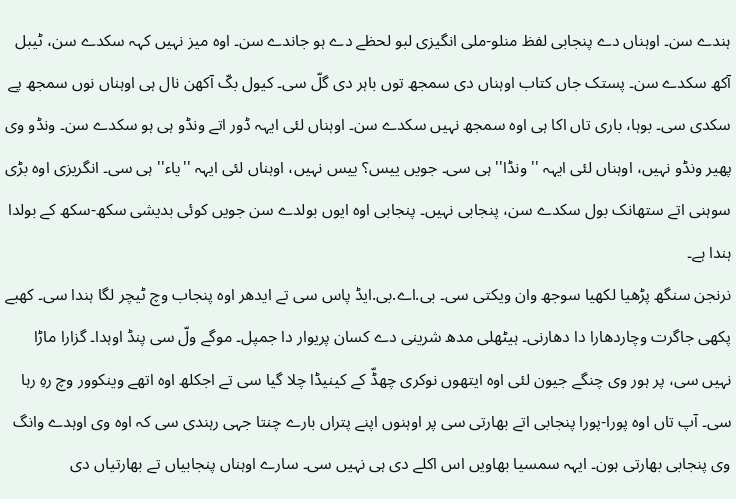ہندے سن۔ اوہناں دے پنجابی لفظ منلو-ملی انگیزی لبو لحظے دے ہو جاندے سن۔ اوہ میز نہیں کہہ سکدے سن، ٹیبل آکھ سکدے سن۔ پستک جاں کتاب اوہناں دی سمجھ توں باہر دی گلّ سی۔ کیول بکّ آکھن نال ہی اوہناں نوں سمجھ پے سکدی سی۔ بوہا، باری تاں اکا ہی اوہ سمجھ نہیں سکدے سن۔ اوہناں لئی ایہہ ڈور اتے ونڈو ہی ہو سکدے سن۔ ونڈو وی پھیر ونڈو نہیں، اوہناں لئی ایہہ ''ونڈا'' ہی سی۔ جویں ییس؟ ییس نہیں، اوہناں لئی ایہہ ''یاء'' ہی سی۔ انگریزی اوہ بڑی سوہنی اتے ستھانک بول سکدے سن، پنجابی نہیں۔ پنجابی اوہ ایوں بولدے سن جویں کوئی بدیشی سکھ-سکھ کے بولدا ہندا ہے۔
نرنجن سنگھ پڑھیا لکھیا سوجھ وان ویکتی سی۔ بی.اے.بی.ایڈ پاس سی تے ایدھر اوہ پنجاب وچ ٹیچر لگا ہندا سی۔ کھبے پکھی جاگرت وچاردھارا دا دھارنی۔ ہیٹھلی مدھ شرینی دے کسان پریوار دا جمپل۔ موگے ولّ سی پنڈ اوہدا۔ گزارا ماڑا نہیں سی، پر ہور وی چنگے جیون لئی اوہ ایتھوں نوکری چھڈّ کے کینیڈا چلا گیا سی تے اجکلھ اوہ اتھے وینکوور وچ رہِ رہا سی۔ آپ تاں اوہ پورا-پورا پنجابی اتے بھارتی سی پر اوہنوں اپنے پتراں بارے چنتا جہی رہندی سی کہ اوہ وی اوہدے وانگ وی پنجابی بھارتی ہون۔ ایہہ سمسیا بھاویں اس اکلے دی ہی نہیں سی۔ سارے اوہناں پنجابیاں تے بھارتیاں دی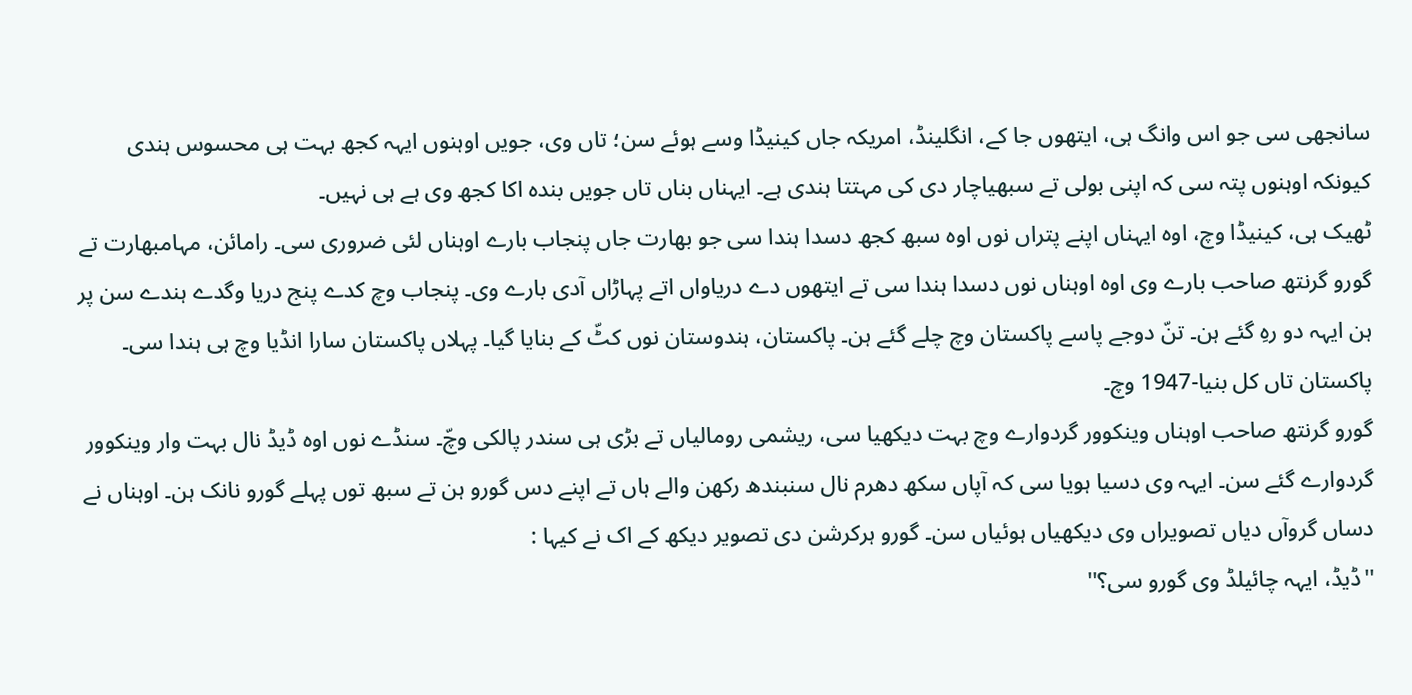سانجھی سی جو اس وانگ ہی، ایتھوں جا کے، انگلینڈ، امریکہ جاں کینیڈا وسے ہوئے سن؛ تاں وی، جویں اوہنوں ایہہ کجھ بہت ہی محسوس ہندی کیونکہ اوہنوں پتہ سی کہ اپنی بولی تے سبھیاچار دی کی مہتتا ہندی ہے۔ ایہناں بناں تاں جویں بندہ اکا کجھ وی ہے ہی نہیں۔
ٹھیک ہی، کینیڈا وچ، اوہ ایہناں اپنے پتراں نوں اوہ سبھ کجھ دسدا ہندا سی جو بھارت جاں پنجاب بارے اوہناں لئی ضروری سی۔ رامائن، مہامبھارت تے گورو گرنتھ صاحب بارے وی اوہ اوہناں نوں دسدا ہندا سی تے ایتھوں دے دریاواں اتے پہاڑاں آدی بارے وی۔ پنجاب وچ کدے پنج دریا وگدے ہندے سن پر ہن ایہہ دو رہِ گئے ہن۔ تنّ دوجے پاسے پاکستان وچ چلے گئے ہن۔ پاکستان، ہندوستان نوں کٹّ کے بنایا گیا۔ پہلاں پاکستان سارا انڈیا وچ ہی ہندا سی۔ پاکستان تاں کل بنیا-1947 وچ۔
گورو گرنتھ صاحب اوہناں وینکوور گردوارے وچ بہت دیکھیا سی، ریشمی رومالیاں تے بڑی ہی سندر پالکی وچّ۔ سنڈے نوں اوہ ڈیڈ نال بہت وار وینکوور گردوارے گئے سن۔ ایہہ وی دسیا ہویا سی کہ آپاں سکھ دھرم نال سنبندھ رکھن والے ہاں تے اپنے دس گورو ہن تے سبھ توں پہلے گورو نانک ہن۔ اوہناں نے دساں گروآں دیاں تصویراں وی دیکھیاں ہوئیاں سن۔ گورو ہرکرشن دی تصویر دیکھ کے اک نے کیہا :
''ڈیڈ، ایہہ چائیلڈ وی گورو سی؟''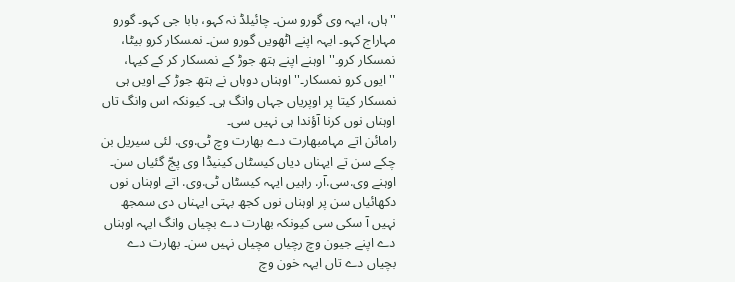''ہاں، ایہہ وی گورو سن۔ چائیلڈ نہ کہو، بابا جی کہو۔ گورو مہاراج کہو۔ ایہہ اپنے اٹھویں گورو سن۔ نمسکار کرو بیٹا، نمسکار کرو۔'' اوہنے اپنے ہتھ جوڑ کے نمسکار کر کے کیہا، ''ایوں کرو نمسکار۔'' اوہناں دوہاں نے ہتھ جوڑ کے اویں ہی نمسکار کیتا پر اوپریاں جہاں وانگ ہی۔ کیونکہ اس وانگ تاں اوہناں نوں کرنا آؤندا ہی نہیں سی۔
رامائن اتے مہامبھارت دے بھارت وچ ٹی.وی. لئی سیریل بن چکے سن تے ایہناں دیاں کیسٹاں کینیڈا وی پجّ گئیاں سن۔ اوہنے وی.سی.آر. راہیں ایہہ کیسٹاں ٹی.وی. اتے اوہناں نوں دکھائیاں سن پر اوہناں نوں کجھ بہتی ایہناں دی سمجھ نہیں آ سکی سی کیونکہ بھارت دے بچیاں وانگ ایہہ اوہناں دے اپنے جیون وچ رچیاں مچیاں نہیں سن۔ بھارت دے بچیاں دے تاں ایہہ خون وچ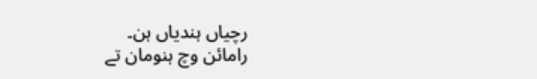رچیاں ہندیاں ہن۔
رامائن وچ ہنومان تے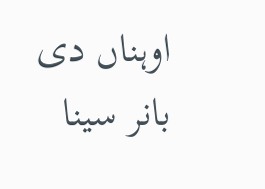اوہناں دی بانر سینا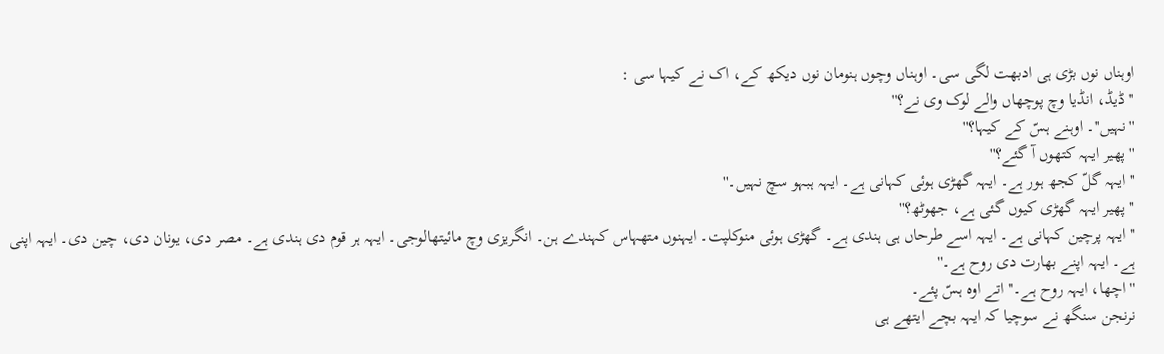اوہناں نوں بڑی ہی ادبھت لگی سی۔ اوہناں وچوں ہنومان نوں دیکھ کے، اک نے کیہا سی :
''ڈیڈ، انڈیا وچ پوچھاں والے لوک وی نے؟''
''نہیں''۔ اوہنے ہسّ کے کیہا؟''
''پھیر ایہہ کتھوں آ گئے؟''
''ایہہ گلّ کجھ ہور ہے۔ ایہہ گھڑی ہوئی کہانی ہے۔ ایہہ ہبہو سچ نہیں۔''
''پھیر ایہہ گھڑی کیوں گئی ہے، جھوٹھ؟''
''ایہہ پرچین کہانی ہے۔ ایہہ اسے طرحاں ہی ہندی ہے۔ گھڑی ہوئی منوکلپت۔ ایہنوں متھہاس کہندے ہن۔ انگریزی وچ مائیتھالوجی۔ ایہہ ہر قوم دی ہندی ہے۔ مصر دی، یونان دی، چین دی۔ ایہہ اپنی ہے۔ ایہہ اپنے بھارت دی روح ہے۔''
''اچھا، ایہہ روح ہے۔'' اتے اوہ ہسّ پئے۔
نرنجن سنگھ نے سوچیا کہ ایہہ بچے ایتھے ہی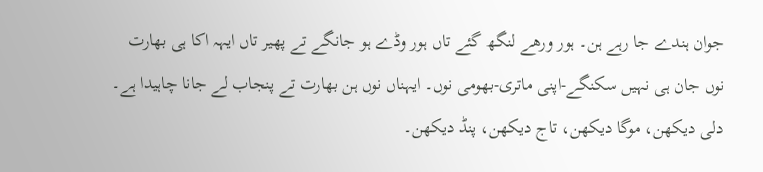جوان ہندے جا رہے ہن۔ ہور ورھے لنگھ گئے تاں ہور وڈے ہو جانگے تے پھیر تاں ایہہ اکا ہی بھارت نوں جان ہی نہیں سکنگے-اپنی ماتری-بھومی نوں۔ ایہناں نوں ہن بھارت تے پنجاب لے جانا چاہیدا ہے۔ دلی دیکھن، موگا دیکھن، تاج دیکھن، پنڈ دیکھن۔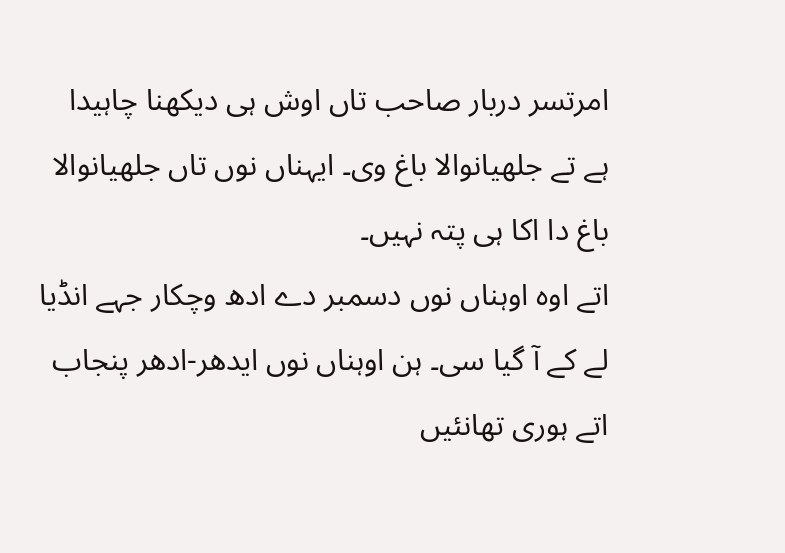امرتسر دربار صاحب تاں اوش ہی دیکھنا چاہیدا ہے تے جلھیانوالا باغ وی۔ ایہناں نوں تاں جلھیانوالا باغ دا اکا ہی پتہ نہیں۔
اتے اوہ اوہناں نوں دسمبر دے ادھ وچکار جہے انڈیا لے کے آ گیا سی۔ ہن اوہناں نوں ایدھر-ادھر پنجاب اتے ہوری تھانئیں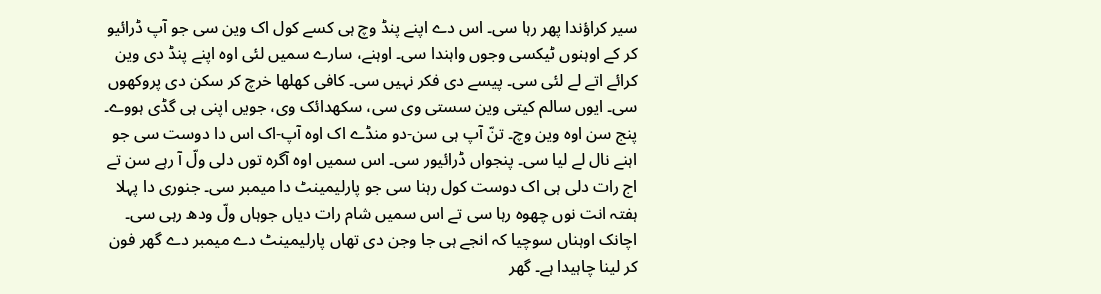سیر کراؤندا پھر رہا سی۔ اس دے اپنے پنڈ وچ ہی کسے کول اک وین سی جو آپ ڈرائیو کر کے اوہنوں ٹیکسی وجوں واہندا سی۔ اوہنے، سارے سمیں لئی اوہ اپنے پنڈ دی وین کرائے اتے لے لئی سی۔ پیسے دی فکر نہیں سی۔ کافی کھلھا خرچ کر سکن دی پروکھوں سی۔ ایوں سالم کیتی وین سستی وی سی، سکھدائک وی، جویں اپنی ہی گڈی ہووے۔
پنج سن اوہ وین وچ۔ تنّ آپ ہی سن-دو منڈے اک اوہ آپ-اک اس دا دوست سی جو اہنے نال لے لیا سی۔ پنجواں ڈرائیور سی۔ اس سمیں اوہ آگرہ توں دلی ولّ آ رہے سن تے اج رات دلی ہی اک دوست کول رہنا سی جو پارلیمینٹ دا میمبر سی۔ جنوری دا پہلا ہفتہ انت نوں چھوہ رہا سی تے اس سمیں شام رات دیاں جوہاں ولّ ودھ رہی سی۔ اچانک اوہناں سوچیا کہ انجے ہی جا وجن دی تھاں پارلیمینٹ دے میمبر دے گھر فون کر لینا چاہیدا ہے۔ گھر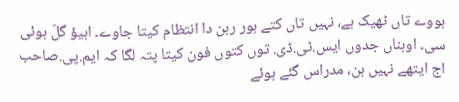ہووے تاں ٹھیک ہے، نہیں تاں کتے ہور رہن دا انتظام کیتا جاوے۔ اہیؤ گلّ ہوئی سی۔ اوہناں جدوں ایس.ٹی.ڈی. توں کتوں فون کیتا پتہ لگا کہ ایم.پی.صاحب اج ایتھے نہیں ہن، مدراس گئے ہوئے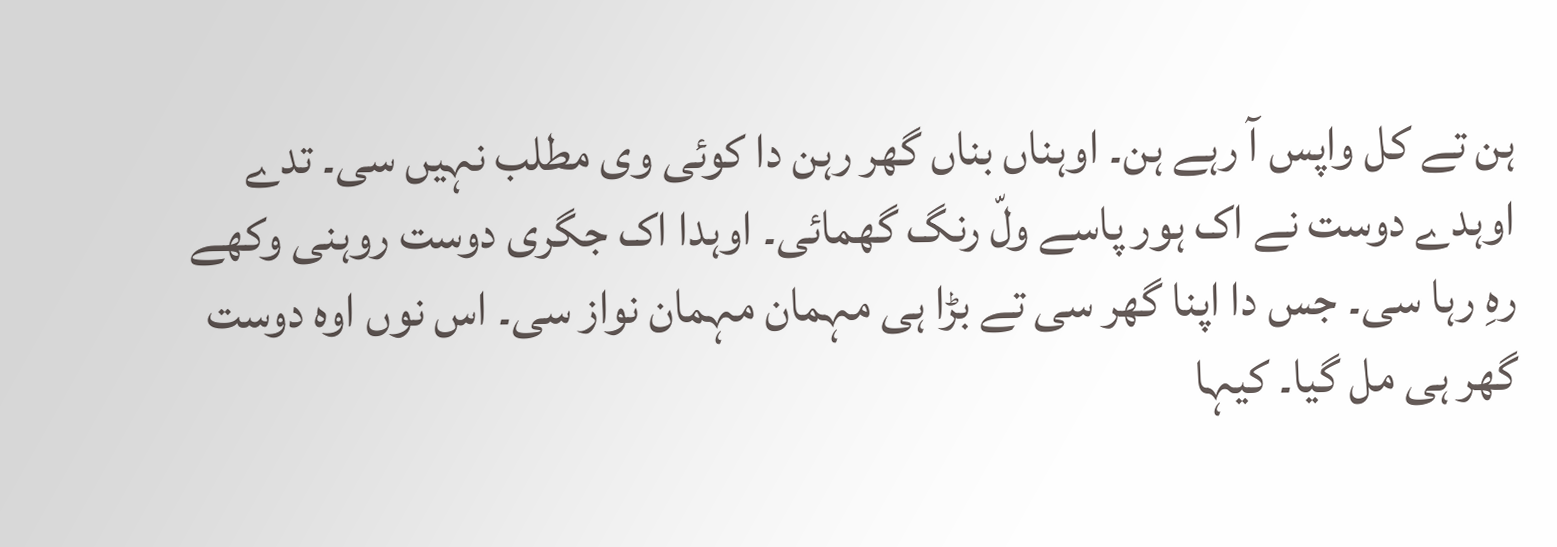ہن تے کل واپس آ رہے ہن۔ اوہناں بناں گھر رہن دا کوئی وی مطلب نہیں سی۔ تدے اوہدے دوست نے اک ہور پاسے ولّ رنگ گھمائی۔ اوہدا اک جگری دوست روہنی وکھے رہِ رہا سی۔ جس دا اپنا گھر سی تے بڑا ہی مہمان مہمان نواز سی۔ اس نوں اوہ دوست گھر ہی مل گیا۔ کیہا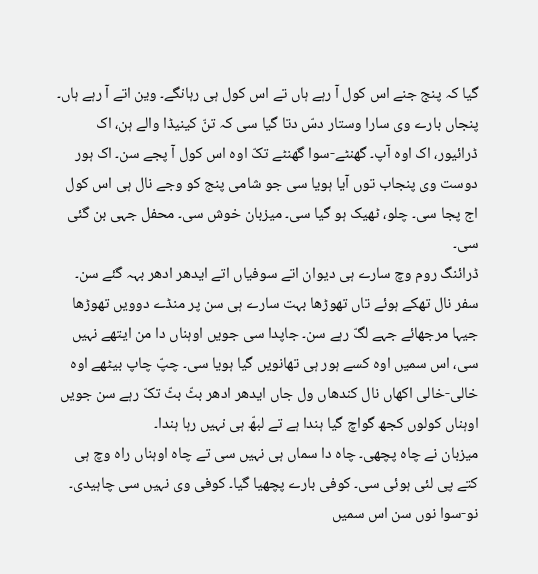گیا کہ پنج جنے اس کول آ رہے ہاں تے اس کول ہی رہانگے۔ وین اتے آ رہے ہاں۔ پنجاں بارے وی سارا وستار دسّ دتا گیا سی کہ تنّ کینیڈا والے ہن، اک ڈرائیور، اک اوہ آپ۔ گھنٹے-سوا گھنٹے تکّ اوہ اس کول آ پجے سن۔ اک ہور دوست وی پنجاب توں آیا ہویا سی جو شامی پنج کو وجے نال ہی اس کول اج پجا سی۔ چلو، ٹھیک ہو گیا سی۔ میزبان خوش سی۔ محفل جہی بن گئی سی۔
ڈرائنگ روم وچ سارے ہی دیوان اتے سوفیاں اتے ایدھر ادھر بہہ گئے سن۔ سفر نال تھکے ہوئے تاں تھوڑھا بہت سارے ہی سن پر منڈے دوویں تھوڑھا جیہا مرجھائے جہے لگّ رہے سن۔ جاپدا سی جویں اوہناں دا من ایتھے نہیں سی، اس سمیں اوہ کسے ہور ہی تھانویں گیا ہویا سی۔ چپّ چاپ بیٹھے اوہ خالی-خالی اکھاں نال کندھاں ول جاں ایدھر ادھر بٹّ بٹّ تکّ رہے سن جویں اوہناں کولوں کجھ گواچ گیا ہندا ہے تے لبھّ ہی نہیں رہا ہندا۔
میزبان نے چاہ پچھی۔ چاہ دا سماں ہی نہیں سی تے چاہ اوہناں راہ وچ ہی کتے پی لئی ہوئی سی۔ کوفی بارے پچھیا گیا۔ کوفی وی نہیں سی چاہیدی۔
نو-سوا نوں سن اس سمیں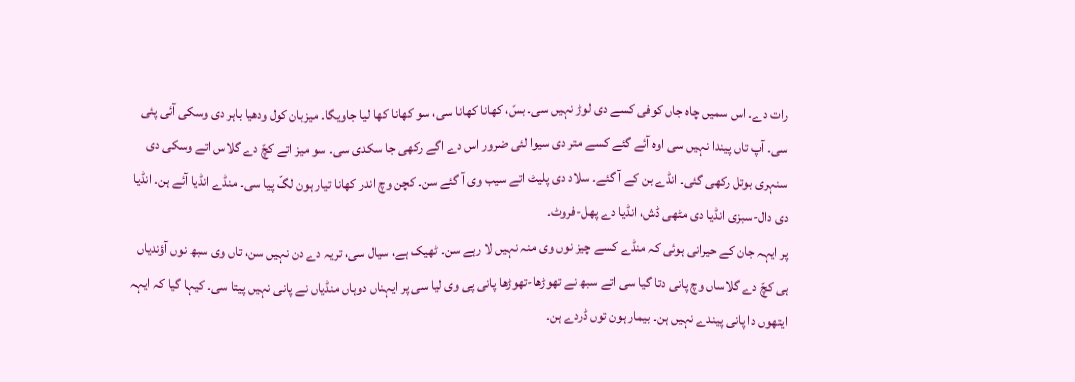رات دے۔ اس سمیں چاہ جاں کوفی کسے دی لوڑ نہیں سی۔ بسّ، کھانا کھانا سی، سو کھانا کھا لیا جاویگا۔ میزبان کول ودھیا باہر دی وسکی آئی پئی سی۔ آپ تاں پیندا نہیں سی اوہ آئے گئے کسے متر دی سیوا لئی ضرور اس دے اگے رکھی جا سکدی سی۔ سو میز اتے کچّ دے گلاس اتے وسکی دی سنہری بوتل رکھی گئی۔ انڈے بن کے آ گئے۔ سلاد دی پلیٹ اتے سیب وی آ گئے سن۔ کچن وچ اندر کھانا تیار ہون لگّ پیا سی۔ منڈے انڈیا آئے ہن۔ انڈیا دی دال-سبزی انڈیا دی مٹھی ڈش، انڈیا دے پھل-فروٹ۔
پر ایہہ جان کے حیرانی ہوئی کہ منڈے کسے چیز نوں وی منہ نہیں لا رہے سن۔ ٹھیک ہے، سیال سی، تریہ دے دن نہیں سن، تاں وی سبھ نوں آؤندیاں ہی کچّ دے گلاساں وچ پانی دتا گیا سی اتے سبھ نے تھوڑھا-تھوڑھا پانی پی وی لیا سی پر ایہناں دوہاں منڈیاں نے پانی نہیں پیتا سی۔ کیہا گیا کہ ایہہ ایتھوں دا پانی پیندے نہیں ہن۔ بیمار ہون توں ڈردے ہن۔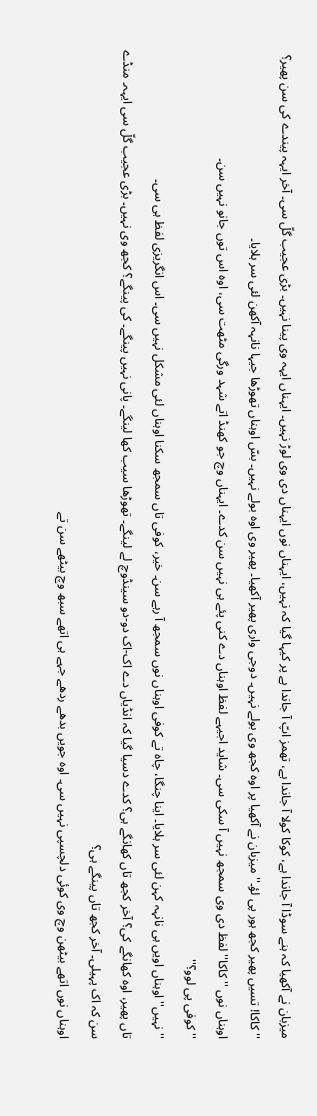میزبان نے آکھیا کہ ہنے سوڈا آ جاندا ہے، کوکا کولا آ جاندا ہے، تھمز اپّ آ جاندا ہے پر کیہا گیا کہ نہیں، ایہناں نوں ایہناں دی وی لوڑ نہیں۔ ایہناں ایہہ وی پینا نہیں۔ بڑی عجیب گلّ سی۔ آخر ایہہ پیندے کی سن پھیر؟
''کاکا! تسیں پھیر کجھ ہور پی لؤ۔'' میزبان نے آکھیا پر اوہ کجھ وی بولے نہیں۔ دوجی واری پھیر آکھیا۔ پھیر وی اوہ بولے نہیں۔ بسّ اوہناں تھوڑھا جیہا نانہہ آکھن لئی سر ہلایا۔
اوہناں نوں ''کاکا'' لفظ دی وی سمجھ نہیں آ سکی سی۔ شاید اجیہے لفظ اوہناں دے کنی پئے ہی نہیں سن کدے۔ ایہناں وچ جو کھنڈ اتے شہد ورگی مٹھت سی، اوہ اس توں جانو نہیں سن۔
''کوفی پی لوو؟''
''نہیں'' اوہناں اویں ہی نانہہ کہن لئی سر ہلایا۔ اینا چنگا، چاہ تے کوفی اوہناں نوں سمجھ آ رہے سن۔ خیر، کوفی تاں سمجھ سکنا اوہناں لئی مشکل نہیں سی۔ اس انگریزی لفظ ہی سی۔
تاں پھیر، اوہ کھانگے کی؟ آخر کجھ تاں کھانگے ہی؟ کدے دسیا گیا کہ انڈیاں دے اک-اک دو-دو سینڈوچ لے لینگے۔ تھوڑھا سیب کھا لینگے۔ پانی نہیں پینگے۔ کی پینگے؟ کجھ وی نہیں۔ بڑی عجیب گلّ سی ایہہ۔ منڈے سن کہ اک پہیلی۔ آخر کجھ تاں پینگے ہی؟
اوہناں نوں اتھے بیٹھن وچ وی کوئی دلچسپی نہیں سی۔ اوہ جویں بدھے ردھے جہے ہی اتھے سبھ وچ بیٹھے سن تے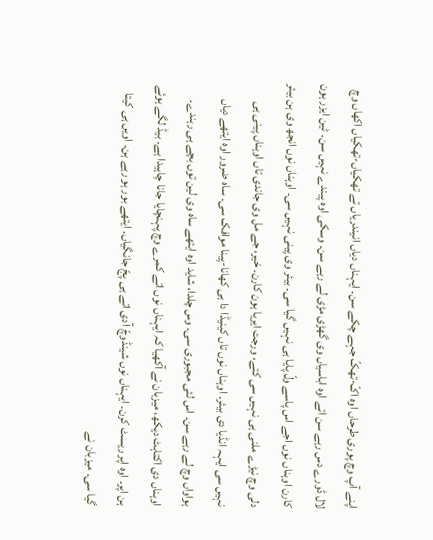اپنے آپ وچ پوری طرحاں اوہ اکّ-تھکّ جہے چکے سن۔ ایہناں دیاں انیندریاں تے تھکیاں-تھکیاں اکھاں وچ لال ڈورے دس رہے سن اتے اوہ اباسیاں وی گھڑی مڑی لے رہے سن۔ وسکی اوہ پیندے نہیں سن۔ ٹین ایزر ہون کارن اوہناں نوں اجے اس پاسے ولّ پایا ہی نہیں گیا سی۔ بیئر وی پینی نہیں سی۔ اوہناں نوں انجھ وی ہن بیئر دلی وچ نیڑے ملنی ہی نہیں سی کتے، ورجت ایریا ہون کارن۔ خیر، جے مل وی جاندی تاں اوہناں پینی ہی نہیں سی ایہہ انڈیا دی بیئر۔ اوہناں نوں تاں کینیڈا دا ہی کھانا-پینا موافک سی۔ ساہ ضرور اوہ ایتھے دیاں ہواواں وچ لے رہے سن۔ اس لئی مجبوری سی۔ وس چلدا، شاید اوہ ایتھے ساہ وی لین توں بچے ہی رہندے۔
اوہناں دی اکتاہٹ دیکھ، میزبان نے آکھیا کہ ایہناں نوں اتے کمرے وچ پہنچایا جانا چاہیدا ہے۔ بیڈ لگے ہوئے ہن اپر۔ اوہ اپر ریسٹ کرن۔ ایہناں نوں شینڈوچّ آدی اتے ہی پجّ جانگیاں۔ ایتھے بور ہو رہے ہن۔ اویں ہی کیتا گیا سی۔ میزبان نے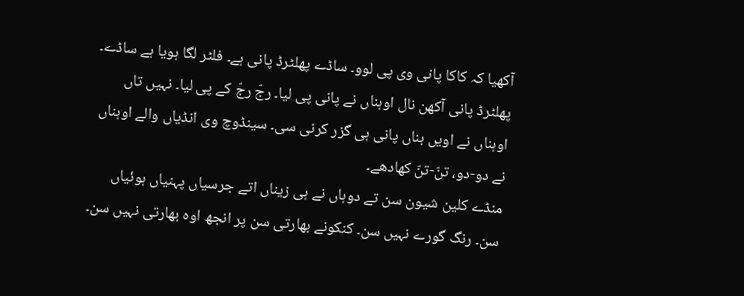آکھیا کہ کاکا پانی وی پی لوو۔ ساڈے پھلٹرڈ پانی ہے۔ فلٹر لگا ہویا ہے ساڈے۔ پھلٹرڈ پانی آکھن نال اوہناں نے پانی پی لیا۔ رجّ رجّ کے پی لیا۔ نہیں تاں اوہناں نے اویں بناں پانی ہی گزر کرنی سی۔ سینڈوچ وی انڈیاں والے اوہناں نے دو-دو، تنّ-تنّ کھادھے۔
منڈے کلین شیون سن تے دوہاں نے ہی زیناں اتے جرسیاں پہنیاں ہوئیاں سن۔ رنگ گورے نہیں سن۔ کنکونے بھارتی سن پر انجھ اوہ بھارتی نہیں سن۔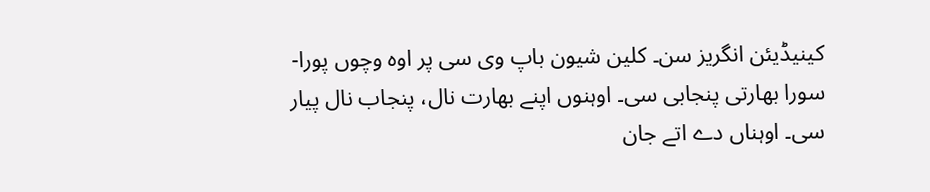کینیڈیئن انگریز سن۔ کلین شیون باپ وی سی پر اوہ وچوں پورا-سورا بھارتی پنجابی سی۔ اوہنوں اپنے بھارت نال، پنجاب نال پیار سی۔ اوہناں دے اتے جان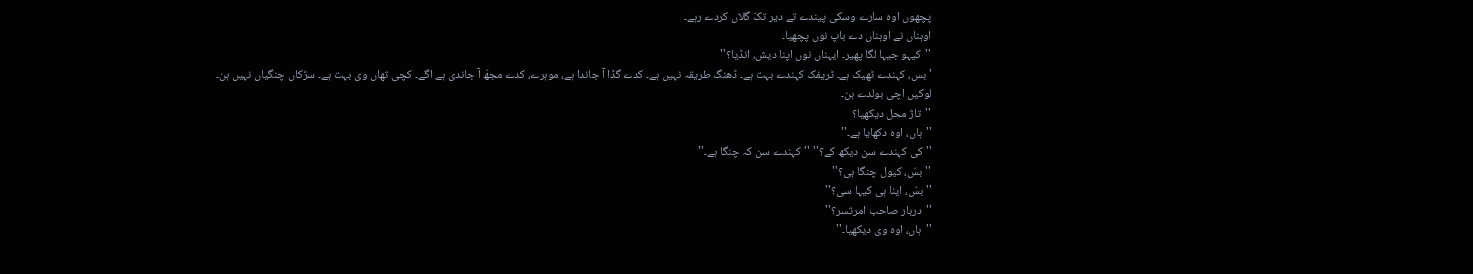پچھوں اوہ سارے وسکی پیندے تے دیر تکّ گلاں کردے رہے۔
اوہناں نے اوہناں دے باپ نوں پچھیا۔
''کیہو جیہا لگا پھیر۔ ایہناں نوں اپنا دیش، انڈیا؟''
'بس، کہندے ٹھیک ہے۔ ٹریفک کہندے بہت ہے۔ ڈھنگ طریقہ نہیں ہے۔ کدے گڈا آ جاندا ہے، موہرے، کدے مجھّ آ جاندی ہے اگے۔ کچی تھاں وی بہت ہے۔ سڑکاں چنگیاں نہیں ہن۔ لوکیں اچی بولدے ہن۔
''تاژ محل دیکھیا؟
''ہاں، اوہ دکھایا ہے۔''
''کی کہندے سن دیکھ کے؟'' ''کہندے سن کہ چنگا ہے۔''
''بسّ، کیول چنگا ہی؟''
''بسّ، اینا ہی کیہا سی؟''
''دربار صاحب امرتسر؟''
''ہاں، اوہ وی دیکھیا۔''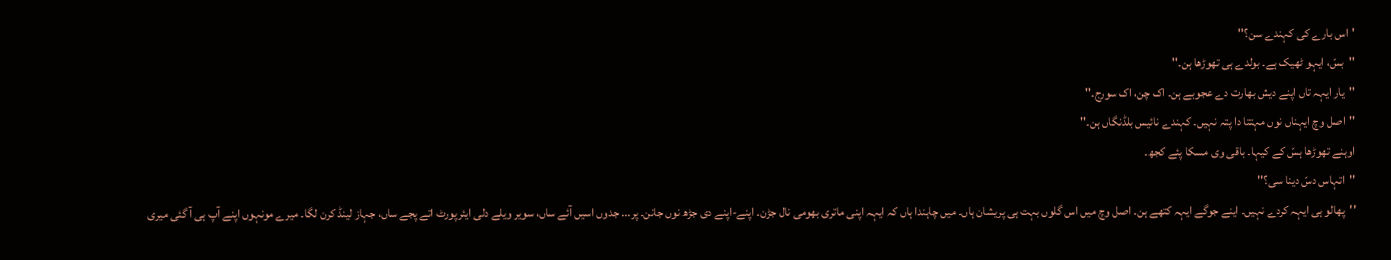'اس بارے کی کہندے سن؟''
''بسّ، ایہو ٹھیک ہے۔ بولدے ہی تھوڑھا ہن۔''
''یار ایہہ تاں اپنے دیش بھارت دے عجوبے ہن۔ اک چن، اک سورج۔''
''اصل وچ ایہناں نوں مہتتا دا پتہ نہیں۔ کہندے نائیس بلڈنگاں ہن۔''
اوہنے تھوڑھا ہسّ کے کیہا۔ باقی وی مسکا پئے کجھ۔
''اتہاس دسّ دینا سی؟''
''پھالو ہی ایہہ کردے نہیں۔ اینے جوگے ایہہ کتھے ہن۔ اصل وچ میں اس گلوں بہت ہی پریشان ہاں۔ میں چاہندا ہاں کہ ایہہ اپنی ماتری بھومی نال جڑن۔ اپنے-اپنے دی جڑھ نوں جانن۔ پر... جدوں اسیں آئے ساں، سویر ویلے دلی ایئرپورٹ اتے پجے ساں، جہاز لینڈ کرن لگا۔ میرے مونہوں اپنے آپ ہی آ گئی میری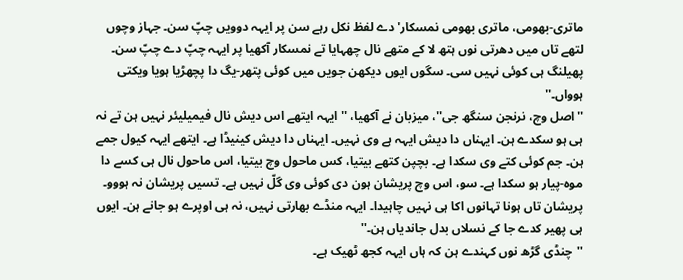ماتری-بھومی، ماتری بھومی نمسکار' دے لفظ نکل رہے سن پر ایہہ دوویں چپّ سن۔ جہاز وچوں لتھے تاں میں دھرتی نوں ہتھ لا کے متھے نال چھہایا تے نمسکار آکھیا پر ایہہ چپّ دے چپّ سن۔ پھیلنگ ہی کوئی نہیں سی۔ سگوں ایوں دیکھن جویں میں کوئی پتھر-یگ دا پچھڑیا ہویا ویکتی ہوواں۔''
''اصل وچ، نرنجن سنگھ جی''، میزبان نے آکھیا، ''ایہہ ایتھے اس دیش نال فیمیلیئر نہیں ہن تے نہ ہی ہو سکدے ہن۔ ایہناں دا دیش ایہہ ہے وی نہیں۔ ایہناں دا دیش کینیڈا ہے۔ ایتھے ایہہ کیول جمے ہن۔ جم کوئی کتے وی سکدا ہے۔ بچپن کتھے بیتیا، کس ماحول وچ بیتیا، اس ماحول نال ہی کسے دا موہ-پیار ہو سکدا ہے۔ سو، اس وچ پریشان ہون دی کوئی وی گلّ نہیں ہے۔ تسیں پریشان نہ ہووو۔ پریشان تاں ہونا تہانوں اکا ہی نہیں چاہیدا۔ ایہہ منڈے بھارتی نہیں، نہ ہی اوپرے ہو جانے ہن۔ ایوں ہی پھیر کدے جا کے نسلاں بدل جاندیاں ہن۔''
''چنڈی گڑھ نوں کہندے ہن کہ ہاں ایہہ کجھ ٹھیک ہے۔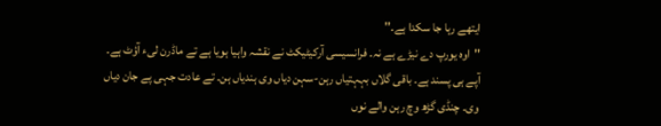ایتھے رہا جا سکدا ہے۔''
''اوہ یورپ دے نیڑے ہے نہ۔ فرانسیسی آرکیٹیکٹ نے نقشہ واہیا ہویا ہے تے ماڈرن لیء آؤٹ ہے۔ آپے ہی پسند ہے۔ باقی گلاں بہہتیاں رہن-سہن دیاں وی ہندیاں ہن۔ تے عادت جہی پے جان دیاں وی۔ چنڈی گڑھ وچ رہن والے نوں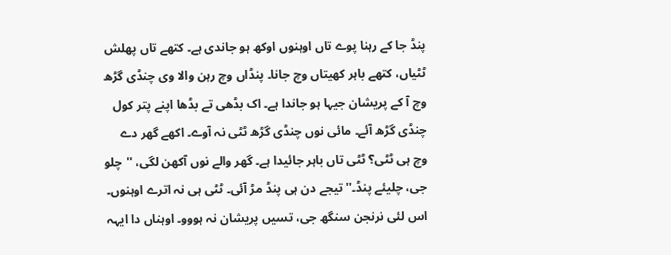پنڈ جا کے رہنا پوے تاں اوہنوں اوکھ ہو جاندی ہے۔ کتھے تاں پھلش ٹٹیاں، کتھے باہر کھیتاں وچ جانا۔ پنڈاں وچ رہن والا وی چنڈی گڑھ وچ آ کے پریشان جیہا ہو جاندا ہے۔ اک بڈھی تے بڈھا اپنے پتر کول چنڈی گڑھ آئے۔ مائی نوں چنڈی گڑھ ٹٹی نہ آوے۔ اکھے گھر دے وچ ہی ٹٹی؟ ٹٹی تاں باہر جائیدا ہے۔ گھر والے نوں آکھن لگی، ''چلو جی، چلیئے پنڈ۔'' تیجے دن ہی پنڈ مڑ آئی۔ ٹٹی ہی نہ اترے اوہنوں۔ اس لئی نرنجن سنگھ جی، تسیں پریشان نہ ہووو۔ اوہناں دا ایہہ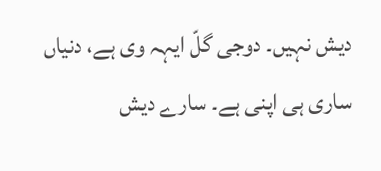دیش نہیں۔ دوجی گلّ ایہہ وی ہے، دنیاں ساری ہی اپنی ہے۔ سارے دیش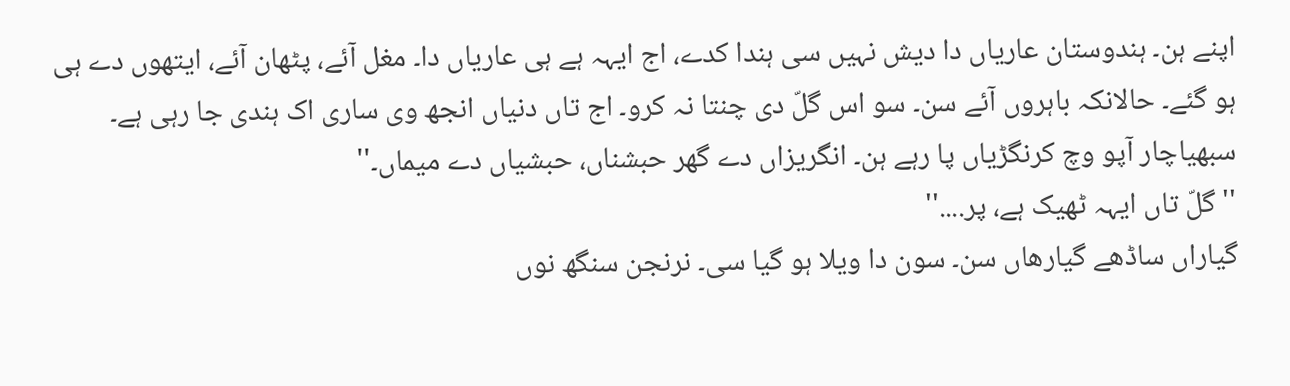اپنے ہن۔ ہندوستان عاریاں دا دیش نہیں سی ہندا کدے، اج ایہہ ہے ہی عاریاں دا۔ مغل آئے، پٹھان آئے، ایتھوں دے ہی ہو گئے۔ حالانکہ باہروں آئے سن۔ سو اس گلّ دی چنتا نہ کرو۔ اج تاں دنیاں انجھ وی ساری اک ہندی جا رہی ہے۔ سبھیاچار آپو وچ کرنگڑیاں پا رہے ہن۔ انگریزاں دے گھر حبشناں، حبشیاں دے میماں۔''
''گلّ تاں ایہہ ٹھیک ہے، پر....''
گیاراں ساڈھے گیارھاں سن۔ سون دا ویلا ہو گیا سی۔ نرنجن سنگھ نوں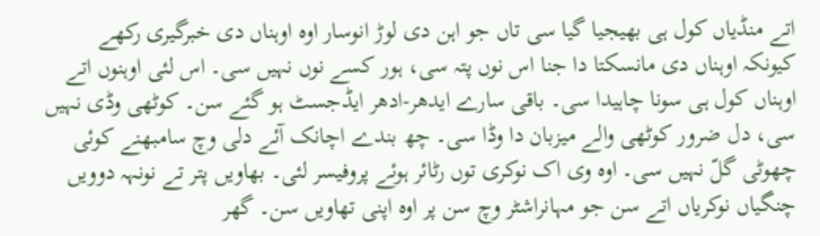اتے منڈیاں کول ہی بھیجیا گیا سی تاں جو اہن دی لوڑ انوسار اوہ اوہناں دی خبرگیری رکھے کیونکہ اوہناں دی مانسکتا دا جنا اس نوں پتہ سی، ہور کسے نوں نہیں سی۔ اس لئی اوہنوں اتے اوہناں کول ہی سونا چاہیدا سی۔ باقی سارے ایدھر-ادھر ایڈجسٹ ہو گئے سن۔ کوٹھی وڈی نہیں سی، دل ضرور کوٹھی والے میزبان دا وڈا سی۔ چھ بندے اچانک آئے دلی وچ سامبھنے کوئی چھوٹی گلّ نہیں سی۔ اوہ وی اک نوکری توں رٹائر ہوئے پروفیسر لئی۔ بھاویں پتر تے نونہہ دوویں چنگیاں نوکریاں اتے سن جو مہانراشٹر وچ سن پر اوہ اپنی تھاویں سن۔ گھر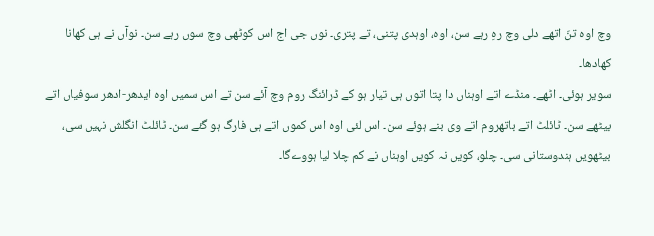وچ اوہ تنّ اتھے دلی وچ رہِ رہے سن، اوہ، اوہدی پتنی، تے پتری۔ نوں جی اج اس کوٹھی وچ سوں رہے سن۔ نوآں نے ہی کھانا کھادھا۔
سویر ہوئی۔ اٹھے۔ منڈے اتے اوہناں دا پتا اتوں ہی تیار ہو کے ڈرائنگ روم وچ آئے سن تے اس سمیں اوہ ایدھر-ادھر سوفیاں اتے بیٹھے سن۔ ٹائلٹ اتے باتھروم اتے وی بنے ہوئے سن۔ اس لئی اوہ اس کموں اتے ہی فارگ ہو گئے سن۔ ٹائلٹ انگلش نہیں سی، بیٹھویں ہندوستانی سی۔ چلو، کویں نہ کویں اوہناں نے کم چلا لیا ہووےگا۔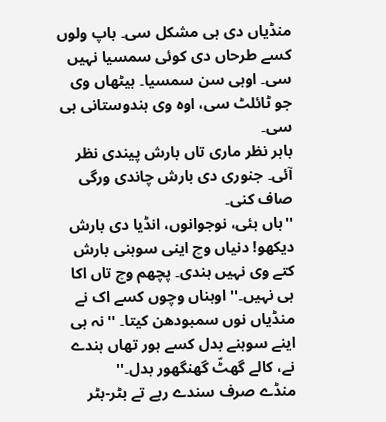منڈیاں دی ہی مشکل سی۔ باپ ولوں کسے طرحاں دی کوئی سمسیا نہیں سی۔ اوہی سن سمسیا۔ ہیٹھاں وی جو ٹائلٹ سی، اوہ وی ہندوستانی ہی سی۔
باہر نظر ماری تاں بارش پیندی نظر آئی۔ جنوری دی بارش چاندی ورگی صاف کنی۔
''ہاں بئی، نوجوانوں، انڈیا دی بارش دیکھو! دنیاں وچ اینی سوہنی بارش کتے وی نہیں ہندی۔ پچھم وچ تاں اکا ہی نہیں۔'' اوہناں وچوں کسے اک نے منڈیاں نوں سمبودھن کیتا۔ ''نہ ہی اینے سوہنے بدل کسے ہور تھاں ہندے نے، کالے گھٹّ گھنگھور بدل۔''
منڈے صرف سندے رہے تے بٹر-بٹر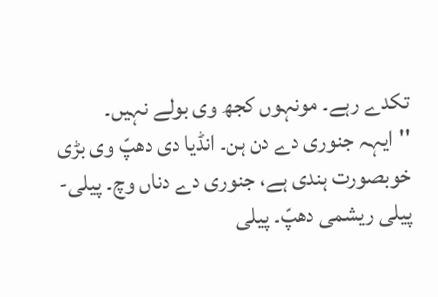تکدے رہے۔ مونہوں کجھ وی بولے نہیں۔
''ایہہ جنوری دے دن ہن۔ انڈیا دی دھپّ وی بڑی خوبصورت ہندی ہے، جنوری دے دناں وچ۔ پیلی-پیلی ریشمی دھپّ۔ پیلی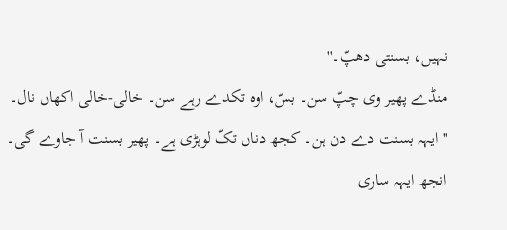نہیں، بسنتی دھپّ۔''
منڈے پھیر وی چپّ سن۔ بسّ، اوہ تکدے رہے سن۔ خالی-خالی اکھاں نال۔
''ایہہ بسنت دے دن ہن۔ کجھ دناں تکّ لوہڑی ہے۔ پھیر بسنت آ جاوے گی۔ انجھ ایہہ ساری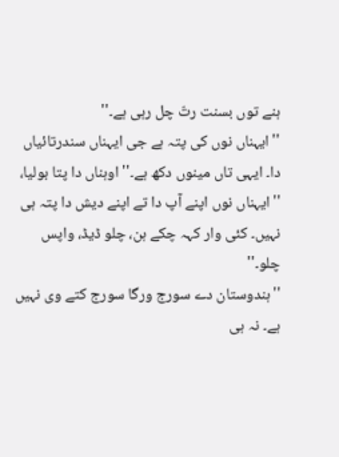ہنے توں بسنت رتّ چل رہی ہے۔''
''ایہناں نوں کی پتہ ہے جی ایہناں سندرتائیاں دا۔ ایہی تاں مینوں دکھ ہے۔'' اوہناں دا پتا بولیا، ''ایہناں نوں اپنے آپ دا تے اپنے دیش دا پتہ ہی نہیں۔ کئی وار کہہ چکے ہن، چلو ڈیڈ، واپس چلو۔''
''ہندوستان دے سورج ورگا سورج کتے وی نہیں ہے۔ نہ ہی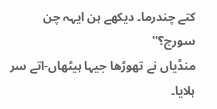کتے چندرما۔ دیکھے ہن ایہہ چن سورج؟''
منڈیاں نے تھوڑھا جیہا ہیٹھاں-اتے سر ہلایا۔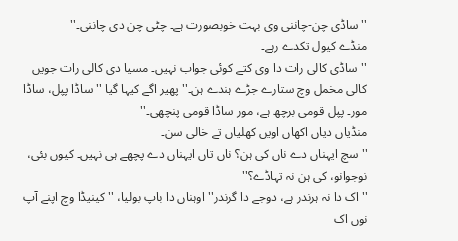''ساڈی چن-چاننی وی بہت خوبصورت ہے۔ چٹی چن دی چاننی۔''
منڈے کیول تکدے رہے۔
''ساڈی کالی رات دا وی کتے کوئی جواب نہیں۔ مسیا دی کالی رات جویں کالی مخمل وچ ستارے جڑے ہندے ہن۔'' پھیر اگے کیہا گیا ''ساڈا پپل، ساڈا مور۔ پپل قومی برچھ ہے، مور ساڈا قومی پنچھی۔''
منڈیاں دیاں اکھاں اویں کھلیاں تے خالی سن۔
''سچ ایہناں دے ناں کی ہن؟ ناں تاں ایہناں دے پچھے ہی نہیں۔ کیوں بئی، نوجوانو، کی ہن نہ تہاڈے؟''
''اک دا نہ ہرندر ہے، دوجے دا گرندر'' اوہناں دا باپ بولیا، ''کینیڈا وچ اپنے آپ نوں اک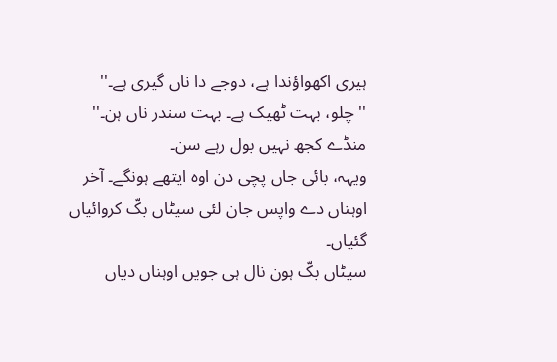ہیری اکھواؤندا ہے، دوجے دا ناں گیری ہے۔''
''چلو، بہت ٹھیک ہے۔ بہت سندر ناں ہن۔''
منڈے کجھ نہیں بول رہے سن۔
ویہہ، بائی جاں پچی دن اوہ ایتھے ہونگے۔ آخر اوہناں دے واپس جان لئی سیٹاں بکّ کروائیاں گئیاں۔
سیٹاں بکّ ہون نال ہی جویں اوہناں دیاں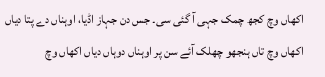اکھاں وچ کجھ چمک جہی آ گئی سی۔ جس دن جہاز اڈیا، اوہناں دے پتا دیاں اکھاں وچ تاں ہنجھو چھلک آئے سن پر اوہناں دوہاں دیاں اکھاں وچ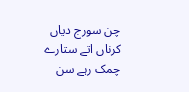چن سورج دیاں کرناں اتے ستارے چمک رہے سن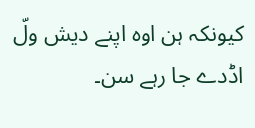کیونکہ ہن اوہ اپنے دیش ولّ اڈدے جا رہے سن۔